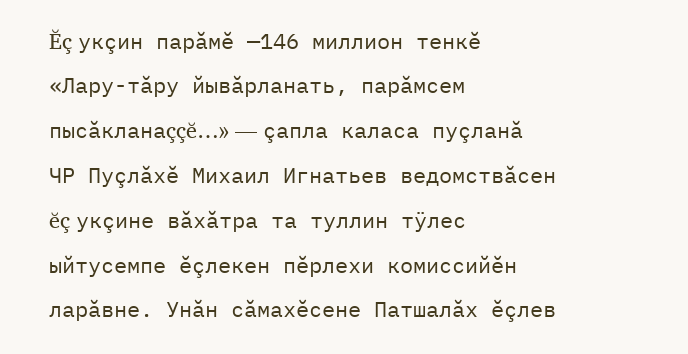Ĕç укçин парăмĕ —146 миллион тенкĕ
«Лару-тăру йывăрланать, парăмсем пысăкланаççĕ…» — çапла каласа пуçланă ЧР Пуçлăхĕ Михаил Игнатьев ведомствăсен ĕç укçине вăхăтра та туллин тÿлес ыйтусемпе ĕçлекен пĕрлехи комиссийĕн ларăвне. Унăн сăмахĕсене Патшалăх ĕçлев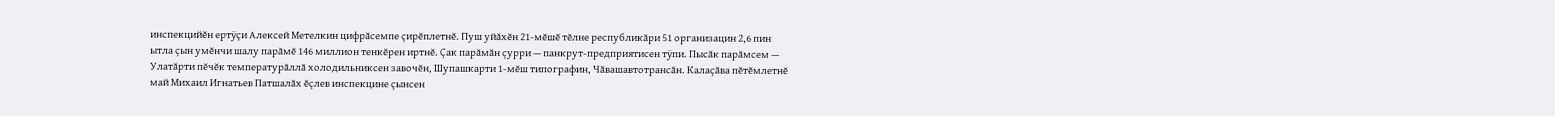инспекцийĕн ертÿçи Алексей Метелкин цифрăсемпе çирĕплетнĕ. Пуш уйăхĕн 21-мĕшĕ тĕлне республикăри 51 организацин 2,6 пин ытла çын умĕнчи шалу парăмĕ 146 миллион тенкĕрен иртнĕ. Çак парăмăн çурри — панкрут-предприятисен тÿпи. Пысăк парăмсем — Улатăрти пĕчĕк температурăллă холодильниксен завочĕн, Шупашкарти 1-мĕш типографин, Чăвашавтотрансăн. Калаçăва пĕтĕмлетнĕ май Михаил Игнатьев Патшалăх ĕçлев инспекцине çынсен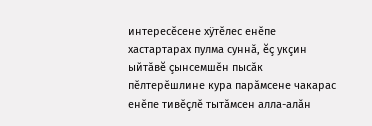интересĕсене хÿтĕлес енĕпе хастартарах пулма суннă, ĕç укçин ыйтăвĕ çынсемшĕн пысăк пĕлтерĕшлине кура парăмсене чакарас енĕпе тивĕçлĕ тытăмсен алла-алăн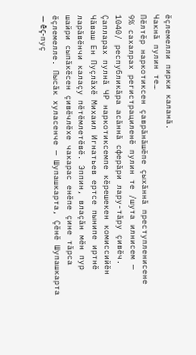ĕçлемелли пирки каланă.
Чакнă пулин те…
Пĕлтĕр наркотиксен çаврăнăшĕпе çыхăннă преступленисене 9% сахалрах регистрациленĕ пулин те /шута илнисем — 1040/ республикăра асăннă сферăри лару-тăру çивĕч. Çапларах пулнă ЧР наркотиксемпе кĕрешекен комиссийĕн Чăваш Ен Пуçлăхĕ Михаил Игнатьев ертсе пынипе иртнĕ ларăвĕнчи калаçу пĕтĕмлетĕвĕ. Эппин, влаçăн мĕн пур шайри сыпăкĕсен çивĕчлĕхе чакарас енĕпе çине тăрса ĕçлемелле. Пысăк хуласенче — Шупашкарта, Çĕнĕ Шупашкарта — ĕç-пуç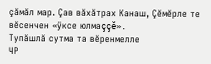çăмăл мар. Çав вăхăтрах Канаш, Çĕмĕрле те вĕсенчен «ÿксе юлмаççĕ».
Тупăшлă сутма та вĕренмелле
ЧР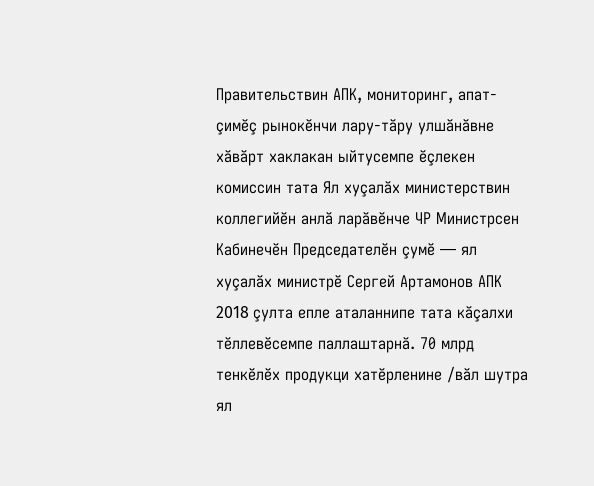Правительствин АПК, мониторинг, апат-çимĕç рынокĕнчи лару-тăру улшăнăвне хăвăрт хаклакан ыйтусемпе ĕçлекен комиссин тата Ял хуçалăх министерствин коллегийĕн анлă ларăвĕнче ЧР Министрсен Кабинечĕн Председателĕн çумĕ — ял хуçалăх министрĕ Сергей Артамонов АПК 2018 çулта епле аталаннипе тата кăçалхи тĕллевĕсемпе паллаштарнă. 70 млрд тенкĕлĕх продукци хатĕрленине /вăл шутра ял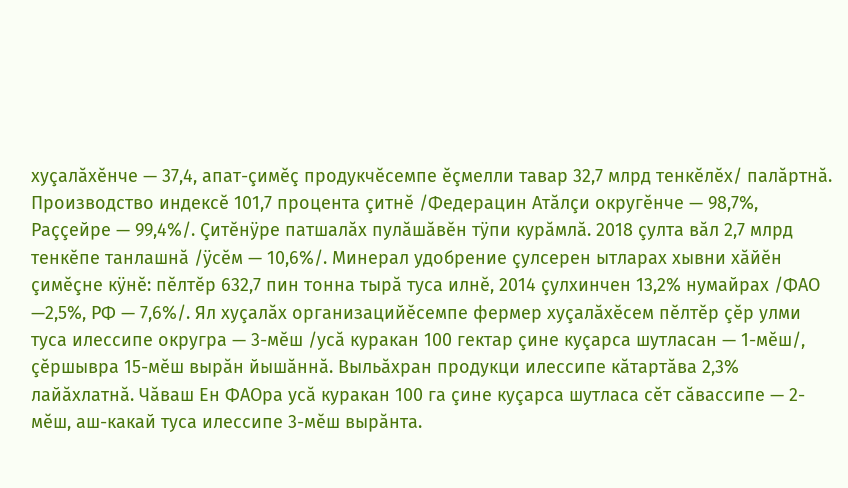хуçалăхĕнче — 37,4, апат-çимĕç продукчĕсемпе ĕçмелли тавар 32,7 млрд тенкĕлĕх/ палăртнă. Производство индексĕ 101,7 процента çитнĕ /Федерацин Атăлçи округĕнче — 98,7%, Раççейре — 99,4%/. Çитĕнÿре патшалăх пулăшăвĕн тÿпи курăмлă. 2018 çулта вăл 2,7 млрд тенкĕпе танлашнă /ÿсĕм — 10,6%/. Минерал удобрение çулсерен ытларах хывни хăйĕн çимĕçне кÿнĕ: пĕлтĕр 632,7 пин тонна тырă туса илнĕ, 2014 çулхинчен 13,2% нумайрах /ФАО —2,5%, РФ — 7,6%/. Ял хуçалăх организацийĕсемпе фермер хуçалăхĕсем пĕлтĕр çĕр улми туса илессипе округра — 3-мĕш /усă куракан 100 гектар çине куçарса шутласан — 1-мĕш/, çĕршывра 15-мĕш вырăн йышăннă. Выльăхран продукци илессипе кăтартăва 2,3% лайăхлатнă. Чăваш Ен ФАОра усă куракан 100 га çине куçарса шутласа сĕт сăвассипе — 2-мĕш, аш-какай туса илессипе 3-мĕш вырăнта.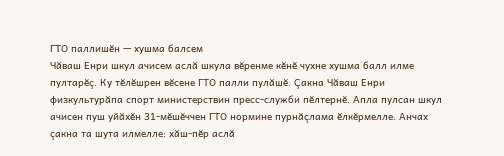ГТО паллишĕн — хушма балсем
Чăваш Енри шкул ачисем аслă шкула вĕренме кĕнĕ чухне хушма балл илме пултарĕç. Ку тĕлĕшрен вĕсене ГТО палли пулăшĕ. Çакна Чăваш Енри физкультурăпа спорт министерствин пресс-служби пĕлтернĕ. Апла пулсан шкул ачисен пуш уйăхĕн 31-мĕшĕччен ГТО нормине пурнăçлама ĕлкĕрмелле. Анчах çакна та шута илмелле: хăш-пĕр аслă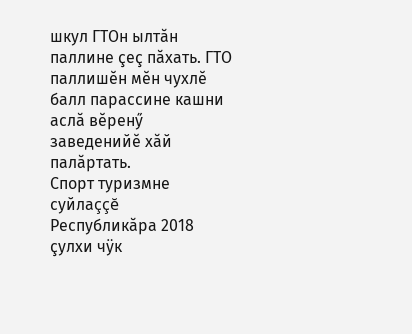шкул ГТОн ылтăн паллине çеç пăхать. ГТО паллишĕн мĕн чухлĕ балл парассине кашни аслă вĕренӳ заведенийĕ хăй палăртать.
Спорт туризмне суйлаççĕ
Республикăра 2018 çулхи чÿк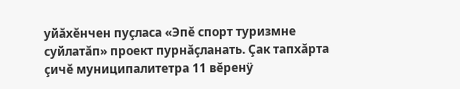уйăхĕнчен пуçласа «Эпĕ спорт туризмне суйлатăп» проект пурнăçланать. Çак тапхăрта çичĕ муниципалитетра 11 вĕренÿ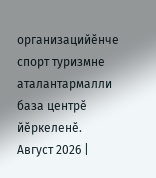организацийĕнче спорт туризмне аталантармалли база центрĕ йĕркеленĕ.
Август 2026 |